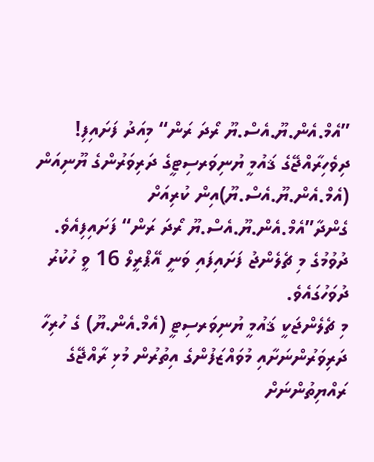”އެމް.އެން.ޔޫ.އެސް.ޔޫ ރޯދަ ރަން“ މިއަދު ފަށައިފި!
ދިވެހިރާއްޖޭގެ ޤައުމީ ޔުނިވަރސިޓީގެ ދަރިވަރުންގެ ޔޫނިއަން (އެމް.އެން.ޔޫ.އެސް.ޔޫ)އިން ކުރިއަށް ގެންދާ”އެމް.އެން.ޔޫ.އެސް.ޔޫ ރޯދަ ރަން“ ފަށައިފިއެވެ.
ދުވުމުގެ މި ޗެލެންޖު ފަށައިފައި ވަނީ އޭޕްރީލް 16 ވީ ހުކުރު ދުވަހުގައެވެ.
މި ޗެލެންޖަކީ ޤައުމީ ޔުނިވަރސިޓީ (އެމް.އެން.ޔޫ) ގެ ހުރިހާ ދަރިވަރުންނަށާއި މުވައްޒަފުންގެ އިތުރުން މުޅި ރާއްޖޭގެ ރައްޔިތުންނަށް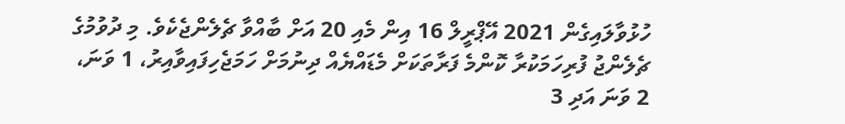ހުޅުވާލައިގެން 2021 އޭޕްރީލް 16 އިން މެއި 20 އަށް ބާއްވާ ޗެލެންޖެކެވެ. މި ދުވުމުގެ ޗެލެންޖު ފުރިހަމަކުރާ ކޮންމެ ފަރާތަކަށް މެޑައްޔެއް ދިނުމަށް ހަމަޖެހިފައިވާއިރު، 1 ވަނަ، 2 ވަނަ އަދި 3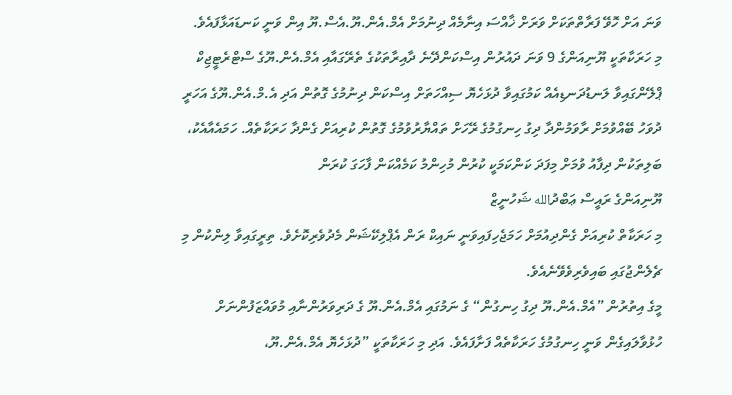ވަނަ އަށް ހޮވޭ ފަރާތްތަކަށް ވަރަށް ޚާއްސަ އިނާމެއް ދިނުމަށް އެމް.އެން.ޔޫ.އެސް.ޔޫ އިން ވަނީ ކަނޑައަޅާފައެވެ.
މި ހަރަކާތަކީ ޔޫނިއަންގެ 9 ވަނަ ދައުރުން އިސްކަންދޭނެ ދާއިރާތަކުގެ ތެރޭގައާއި އެމް.އެން.ޔޫގެ ސްޓްރެޓީޖިކް ޕްލޭންގައިވާ ލަނޑުދަނޑިއެއް ކަމުގައިވާ ދުޅަހެޔޮ ސިއްހަތަށް އިސްކަން ދިނުމުގެ ގޮތުން އަދި އެ.މް.އެން.ޔޫގެ އަހަރީ ދުވަހު ބޭއްވުމަށް ރާވަމުންދާ ދިގު ހިނގުމުގެ ރޭހަށް ތައްޔާރުވުމުގެ ގޮތުން ކުރިއަށް ގެންދާ ހަރަކާތެއް. ހަމައެއާއެކު، ބަލިތަކުން ދިފާއު ވުމަށް މިފަދަ ކަންކަމަކީ ކުރުން މުހިންމު ކަމެއްކަން ފާހަގަ ކުރަން
ޔޫނިއަންގެ ރައީސް ޢަބްދުالله ޝަހުނީޒް
މި ހަރަކާތް ކުރިއަށް ގެންދިއުމަށް ހަމަޖެހިފައިވަނީ ނައިކް ރަން އެޕްލިކޭޝަން މެދުވެރިކޮށެވެ. ތިރީގައިވާ ލިންކުން މި ޗެލެންޖުގައި ބައިވެރިވެވޭނެއެވެ.
މީގެ އިތުރުން ”އެމް.އެން.ޔޫ ދިގު ހިނގުން“ ގެ ނަމުގައި އެމް.އެން.ޔޫ ގެ ދަރިވަރުންނާއި މުވައްޒަފުންނަށް ހުޅުވާލައިގެން ވަނީ ހިނގުމުގެ ހަރަކާތެއް ފަށާފައެވެ. އަދި މި ހަރަކާތަކީ ”ދުޅަހެޔޮ އެމް.އެން.ޔޫ،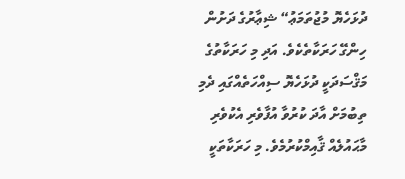ދުޅަހެޔޮ މުޖުތަމަޢު“ ޝިޢާރުގެ ދަށުން ހިންގޭ ހަރަކާތެކެވެ. އަދި މި ހަރަކާތުގެ މަޤްސަދަކީ ދުޅަހެޔޮ ސިއްހަތެއްގައި ދެމި ތިބުމަށް އާދަ ކުރުވާ އުފާވެރި އެކުވެރި މާޙައުލެއް ޤާއިމްކުރުމެވެ. މި ހަރަކާތަކީ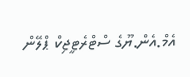އެމް.އެން.ޔޫގެ ސްޓްރެޓީޖިކް ޕްލޭން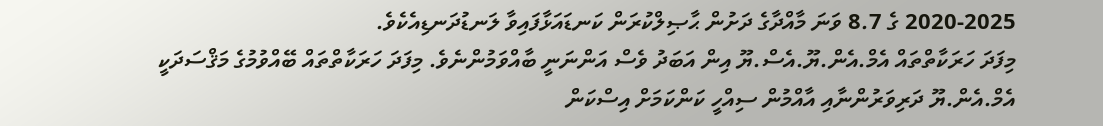2020-2025 ގެ 8.7 ވަނަ މާއްދާގެ ދަށުން ޙާޞިލްކުރަން ކަނޑައަޅާފައިވާ ލަނޑުދަނޑިއެކެވެ.
މިފަދަ ހަރަކާތްތައް އެމް.އެން.ޔޫ.އެސް.ޔޫ އިން އަބަދު ވެސް އަންނަނީ ބާއްވަމުންނެވެ. މިފަދަ ހަރަކާތްތައް ބޭއްވުމުގެ މަޤްސަދަކީ އެމް.އެން.ޔޫ ދަރިވަރުންނާއި އާއްމުން ސިއްހީ ކަންކަމަށް އިސްކަން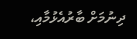ދިނުމަށް ބާރުއެޅުމާއި،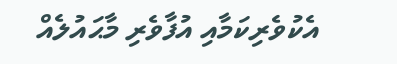އެކުވެރިކަމާއި އުފާވެރި މާޙައުލެއް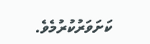ކަށަވަރުކުރުމެވެ.